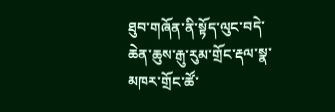ཐུབ་གཞོན་ནི་སྟོད་ལུང་བདེ་ཆེན་ཆུས་རྒུ་རུམ་གྲོང་རྡལ་སྣ་མཁར་གྲོང་ཚོ་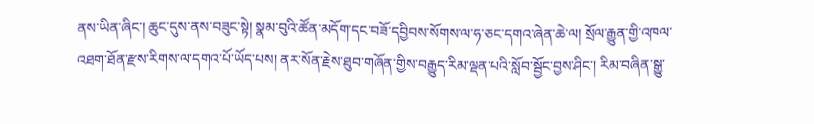ནས་ཡིན་ཞིང་། ཆུང་དུས་ནས་བཟུང་སྟེ། སྣམ་བུའི་ཚོན་མདོག་དང་བཟོ་དབྱིབས་སོགས་ལ་ཧ་ཅང་དགའ་ཞེན་ཆེ་ལ། སྲོལ་རྒྱུན་གྱི་འཁལ་འཐག་ཐོན་རྫས་རིགས་ལ་དགའ་པོ་ཡོད་པས། ནར་སོན་རྗེས་ཐུབ་གཞོན་གྱིས་བརྒྱུད་རིམ་ལྡན་པའི་སློབ་སྦྱོང་བྱས་ཤིང་། རིམ་བཞིན་སྒྱུ་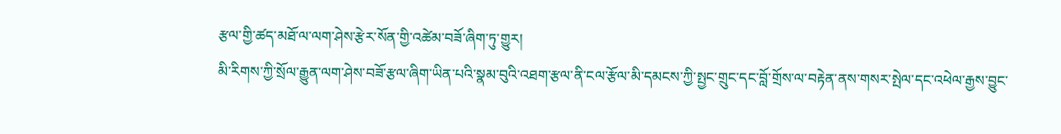རྩལ་གྱི་ཚད་མཐོ་ལ་ལག་ཤེས་རྩེར་སོན་གྱི་འཚེམ་བཟོ་ཞིག་ཏུ་གྱུར།
མི་རིགས་ཀྱི་སྲོལ་རྒྱུན་ལག་ཤེས་བཟོ་རྩལ་ཞིག་ཡིན་པའི་སྣམ་བུའི་འཐག་རྩལ་ནི་ངལ་རྩོལ་མི་དམངས་ཀྱི་སྤྱང་གྲུང་དང་བློ་གྲོས་ལ་བརྟེན་ནས་གསར་སྤེལ་དང་འཕེལ་རྒྱས་བྱུང་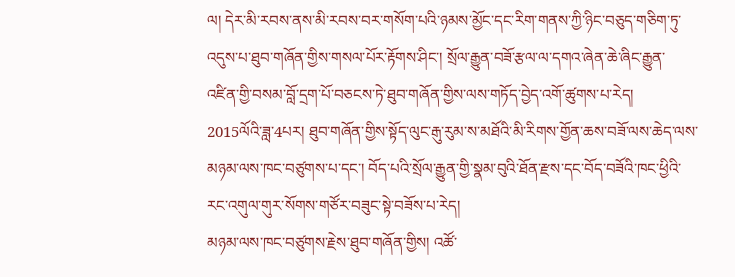ལ། དེར་མི་རབས་ནས་མི་རབས་བར་གསོག་པའི་ཉམས་མྱོང་དང་རིག་གནས་ཀྱི་ཉིང་བཅུད་གཅིག་ཏུ་འདུས་པ་ཐུབ་གཞོན་གྱིས་གསལ་པོར་རྟོགས་ཤིང་། སྲོལ་རྒྱུན་བཟོ་རྩལ་ལ་དགའ་ཞེན་ཆེ་ཞིང་རྒྱུན་འཛིན་གྱི་བསམ་བློ་དྲག་པོ་བཅངས་ཏེ་ཐུབ་གཞོན་གྱིས་ལས་གཏོད་བྱེད་འགོ་ཚུགས་པ་རེད།
2015ལོའི་ཟླ་4པར། ཐུབ་གཞོན་གྱིས་སྟོད་ལུང་རྒུ་རུམ་ས་མཐོའི་མི་རིགས་གྱོན་ཆས་བཟོ་ལས་ཆེད་ལས་མཉམ་ལས་ཁང་བཙུགས་པ་དང་། བོད་པའི་སྲོལ་རྒྱུན་གྱི་སྣམ་བུའི་ཐོན་རྫས་དང་བོད་བཟོའི་ཁང་ཕྱིའི་རང་འགུལ་གུར་སོགས་གཙོར་བཟུང་སྟེ་བཟོས་པ་རེད།
མཉམ་ལས་ཁང་བཙུགས་རྗེས་ཐུབ་གཞོན་གྱིས། འཚོ་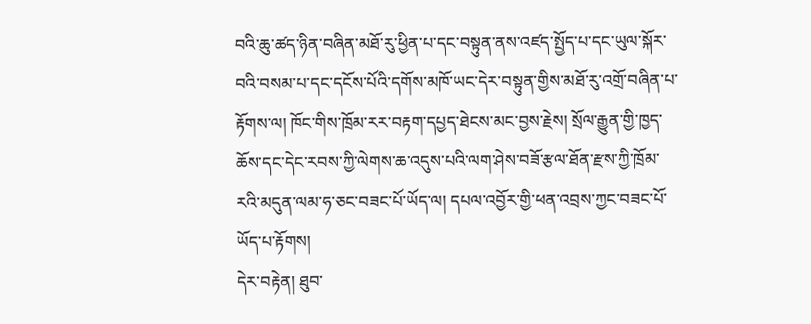བའི་ཆུ་ཚད་ཉིན་བཞིན་མཐོ་རུ་ཕྱིན་པ་དང་བསྟུན་ནས་འཛད་སྤྱོད་པ་དང་ཡུལ་སྐོར་བའི་བསམ་པ་དང་དངོས་པོའི་དགོས་མཁོ་ཡང་དེར་བསྟུན་གྱིས་མཐོ་རུ་འགྲོ་བཞིན་པ་རྟོགས་ལ། ཁོང་གིས་ཁྲོམ་རར་བརྟག་དཔྱད་ཐེངས་མང་བྱས་རྗེས། སྲོལ་རྒྱུན་གྱི་ཁྱད་ཆོས་དང་དེང་རབས་ཀྱི་ལེགས་ཆ་འདུས་པའི་ལག་ཤེས་བཟོ་རྩལ་ཐོན་རྫས་ཀྱི་ཁྲོམ་རའི་མདུན་ལམ་ཧ་ཅང་བཟང་པོ་ཡོད་ལ། དཔལ་འབྱོར་གྱི་ཕན་འབྲས་ཀྱང་བཟང་པོ་ཡོད་པ་རྟོགས།
དེར་བརྟེན། ཐུབ་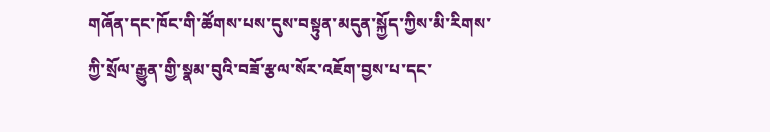གཞོན་དང་ཁོང་གི་ཚོགས་པས་དུས་བསྟུན་མདུན་སྐྱོད་ཀྱིས་མི་རིགས་ཀྱི་སྲོལ་རྒྱུན་གྱི་སྣམ་བུའི་བཟོ་རྩལ་སོར་འཇོག་བྱས་པ་དང་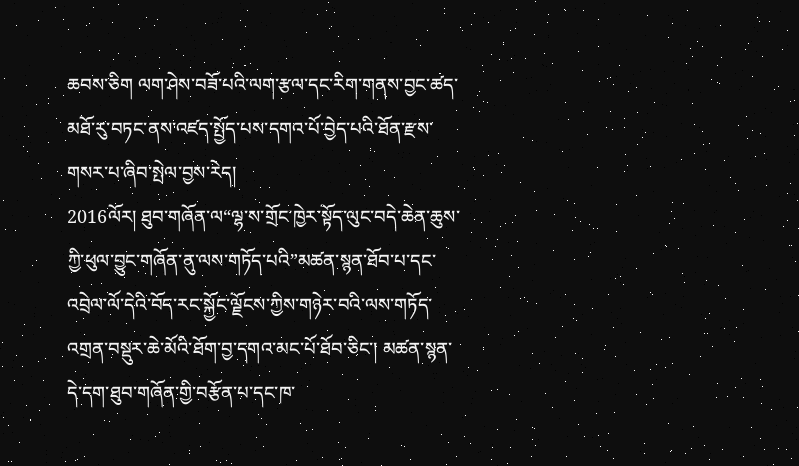ཆབས་ཅིག ལག་ཤེས་བཟོ་པའི་ལག་རྩལ་དང་རིག་གནས་བྱང་ཚད་མཐོ་རུ་བཏང་ནས་འཛད་སྤྱོད་པས་དགའ་པོ་བྱེད་པའི་ཐོན་རྫས་གསར་པ་ཞིབ་སྤེལ་བྱས་རེད།
2016ལོར། ཐུབ་གཞོན་ལ“ལྷ་ས་གྲོང་ཁྱེར་སྟོད་ལུང་བདེ་ཆེན་ཆུས་ཀྱི་ཕུལ་བྱུང་གཞོན་ནུ་ལས་གཏོད་པའི”མཚན་སྙན་ཐོབ་པ་དང་འབྲེལ་ལོ་དེའི་བོད་རང་སྐྱོང་ལྗོངས་ཀྱིས་གཉེར་བའི་ལས་གཏོད་འགྲན་བསྡུར་ཆེ་མོའི་ཐོག་བྱ་དགའ་མང་པོ་ཐོབ་ཅིང་། མཚན་སྙན་དེ་དག་ཐུབ་གཞོན་གྱི་བརྩོན་པ་དང་ཁ་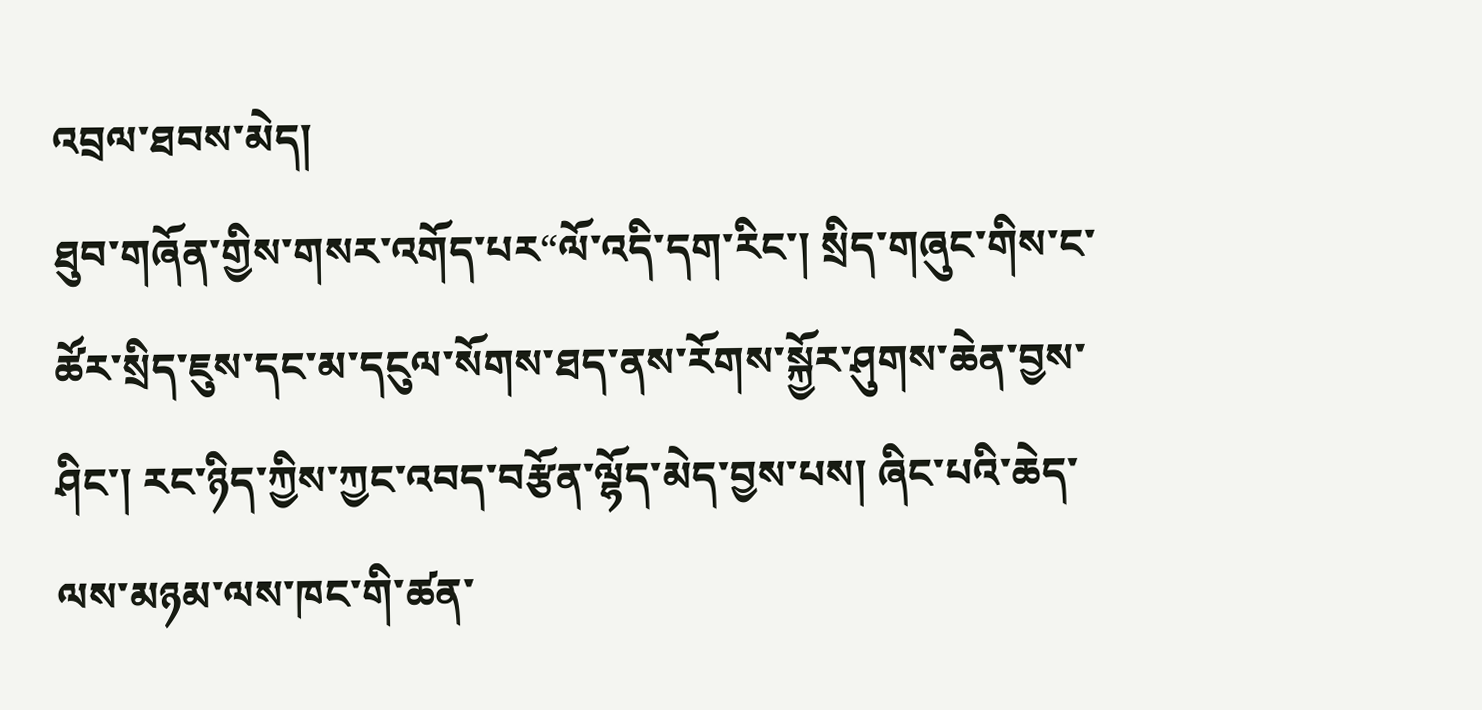འབྲལ་ཐབས་མེད།
ཐུབ་གཞོན་གྱིས་གསར་འགོད་པར“ལོ་འདི་དག་རིང་། སྲིད་གཞུང་གིས་ང་ཚོར་སྲིད་ཇུས་དང་མ་དངུལ་སོགས་ཐད་ནས་རོགས་སྐྱོར་ཤུགས་ཆེན་བྱས་ཤིང་། རང་ཉིད་ཀྱིས་ཀྱང་འབད་བརྩོན་ལྷོད་མེད་བྱས་པས། ཞིང་པའི་ཆེད་ལས་མཉམ་ལས་ཁང་གི་ཚན་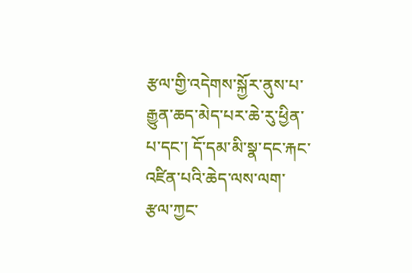རྩལ་གྱི་འདེགས་སྐྱོར་ནུས་པ་རྒྱུན་ཆད་མེད་པར་ཆེ་རུ་ཕྱིན་པ་དང་། དོ་དམ་མི་སྣ་དང་རྐང་འཛིན་པའི་ཆེད་ལས་ལག་རྩལ་ཀྱང་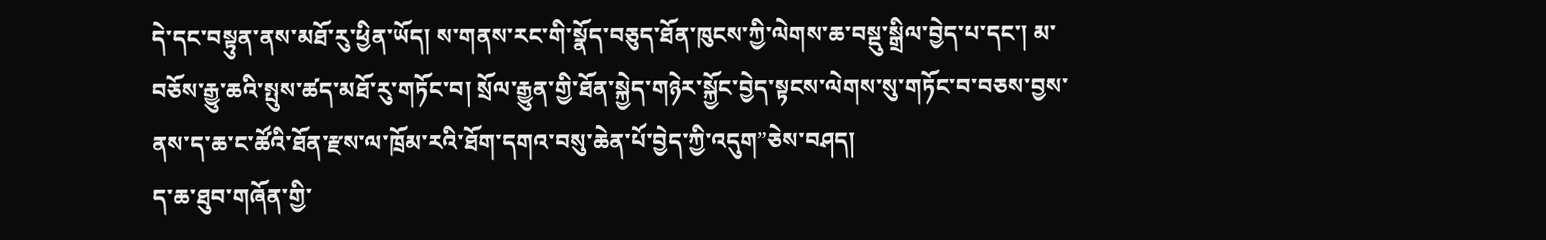དེ་དང་བསྟུན་ནས་མཐོ་རུ་ཕྱིན་ཡོད། ས་གནས་རང་གི་སྣོད་བཅུད་ཐོན་ཁུངས་ཀྱི་ལེགས་ཆ་བསྡུ་སྒྲིལ་བྱེད་པ་དང་། མ་བཅོས་རྒྱུ་ཆའི་སྤུས་ཚད་མཐོ་རུ་གཏོང་བ། སྲོལ་རྒྱུན་གྱི་ཐོན་སྐྱེད་གཉེར་སྐྱོང་བྱེད་སྟངས་ལེགས་སུ་གཏོང་བ་བཅས་བྱས་ནས་ད་ཆ་ང་ཚོའི་ཐོན་རྫས་ལ་ཁྲོམ་རའི་ཐོག་དགའ་བསུ་ཆེན་པོ་བྱེད་ཀྱི་འདུག”ཅེས་བཤད།
ད་ཆ་ཐུབ་གཞོན་གྱི་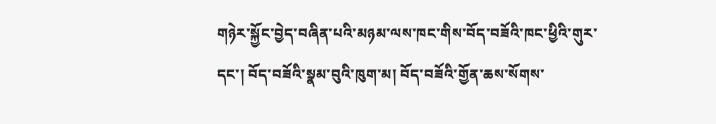གཉེར་སྐྱོང་བྱེད་བཞིན་པའི་མཉམ་ལས་ཁང་གིས་བོད་བཟོའི་ཁང་ཕྱིའི་གུར་དང་། བོད་བཟོའི་སྣམ་བུའི་ཁུག་མ། བོད་བཟོའི་གྱོན་ཆས་སོགས་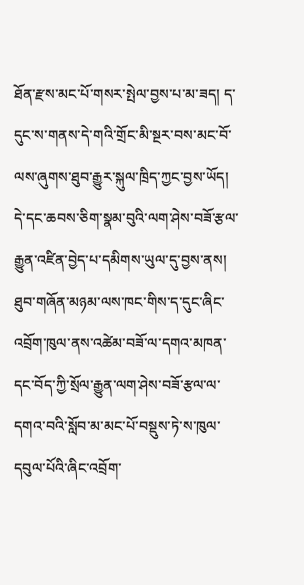ཐོན་རྫས་མང་པོ་གསར་སྤེལ་བྱས་པ་མ་ཟད། ད་དུང་ས་གནས་དེ་གའི་གྲོང་མི་སྔར་བས་མང་བོ་ལས་ཞུགས་ཐུབ་རྒྱུར་སྐུལ་ཁྲིད་ཀྱང་བྱས་ཡོད། དེ་དང་ཆབས་ཅིག་སྣམ་བུའི་ལག་ཤེས་བཟོ་རྩལ་རྒྱུན་འཛིན་བྱེད་པ་དམིགས་ཡུལ་དུ་བྱས་ནས། ཐུབ་གཞོན་མཉམ་ལས་ཁང་གིས་ད་དུང་ཞིང་འབྲོག་ཁུལ་ནས་འཚེམ་བཟོ་ལ་དགའ་མཁན་དང་བོད་ཀྱི་སྲོལ་རྒྱུན་ལག་ཤེས་བཟོ་རྩལ་ལ་དགའ་བའི་སློབ་མ་མང་པོ་བསྡུས་ཏེ་ས་ཁུལ་དབུལ་པོའི་ཞིང་འབྲོག་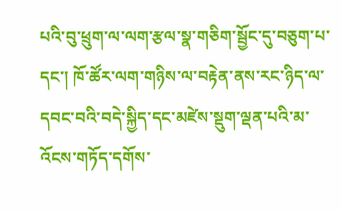པའི་བུ་ཕྲུག་ལ་ལག་རྩལ་སྣ་གཅིག་སྦྱོང་དུ་བཅུག་པ་དང་། ཁོ་ཚོར་ལག་གཉིས་ལ་བརྟེན་ནས་རང་ཉིད་ལ་དབང་བའི་བདེ་སྐྱིད་དང་མཛེས་སྡུག་ལྡན་པའི་མ་འོངས་གཏོད་དགོས་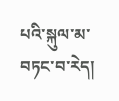པའི་སྐུལ་མ་བཏང་བ་རེད།